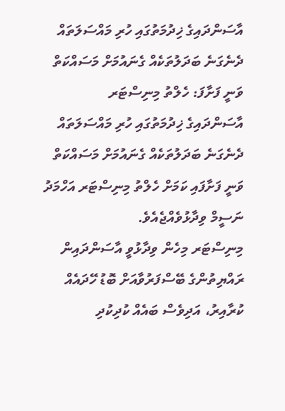އާސަންދައިގެ ޚިދުމަތުގައި ހުރި މައްސަލަތައް ދެނެގަނެ ބަދަލުތަކެއް ގެނައުމަށް މަސައްކަތް ވަނީ ފަށާފަ: ހެލްތު މިނިސްޓަރ
އާސަންދައިގެ ޚިދުމަތުގައި ހުރި މައްސަލަތައް ދެނެގަނެ ބަދަލުތަކެއް ގެނައުމަށް މަސައްކަތް ވަނީ ފަށާފައި ކަމަށް ހެލްތު މިނިސްޓަރ އަހްމަދު ނަސީމް ވިދާޅުވެއްޖެއެވެ.
މިނިސްޓަރ މިހެން ވިދާޅުވީ އާސަންދައިން ރައްޔިތުންގެ ބޭސްފަރުވާއަށް ބޮޑު ހޭދައެއް ކުރާއިރު، އަދިވެސް ބައެއް ކުދިކުދި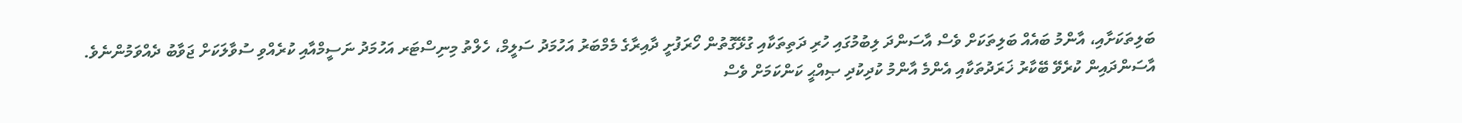ބަލިތަކަށާއި، އާންމު ބައެއް ބަލިތަކަށް ވެސް އާސަންދަ ލިބުމުގައި ހުރި ދަތިތަކާއި ގުޅޭގޮތުން ހޯރަފުށީ ދާއިރާގެ މެމްބަރު އަހުމަދު ސަލީމް، ހެލްތު މިނިސްޓަރ އަހުމަދު ނަސީމްއާއި ކުރެއްވި ސުވާލަކަށް ޖަވާބު ދެއްވަމުންނެވެ.
އާސަންދައިން ކުރެވޭ ބޭކާރު ޚަރަދުތަކާއި އެންމެ އާންމު ކުދިކުދި ޞިއްޙީ ކަންކަމަށް ވެސް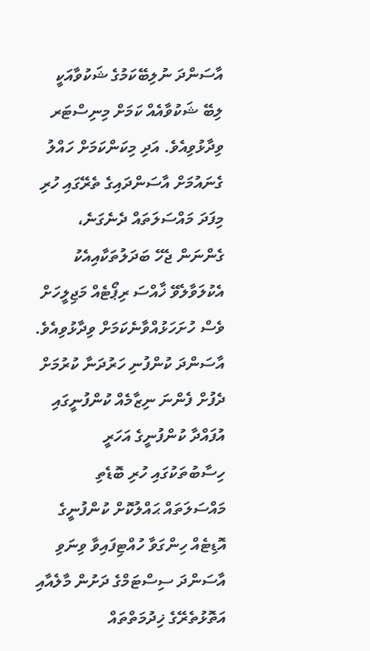އާސަންދަ ނުލިބޭކަމުގެ ޝަކުވާއަކީ ލިބޭ ޝަކުވާއެއް ކަމަށް މިނިސްޓަރ ވިދާޅުވިއެވެ. އަދި މިކަންކަމަށް ހައްލު ގެނައުމަށް އާސަންދައިގެ ތެރޭގައި ހުރި މިފަދަ މައްސަލަތައް ދެނެގަނެ، ގެންނަން ޖެހޭ ބަދަލުތަކާއިއެކު އެކުލަވާލެވޭ ޚާއްސަ ރިޕޯޓެއް މަޖިލީހަށް ވެސް ހުށަހަޅުއްވާނެކަމަށް ވިދާޅުވިއެވެ.
އާސަންދަ ކުންފުނި ހަރުދަނާ ކުރުމަށް ދެފުށް ފެންނަ ނިޒާމެއް ކުންފުނީގައި އުފައްދާ ކުންފުނީގެ އަހަރީ ހިސާބުތަކުގައި ހުރި ބޮޑެތި މައްސަލަތައް ޙައްލުކޮށް ކުންފުނީގެ އޮޑިޓެއް ހިންގަވާ ހުއްޓިފައިވާ ވިނަވި އާސަންދަ ސިސްޓަމްގެ ދަށުން މާލެއާއި އަތޮޅުތެރޭގެ ޚިދުމަތްތައް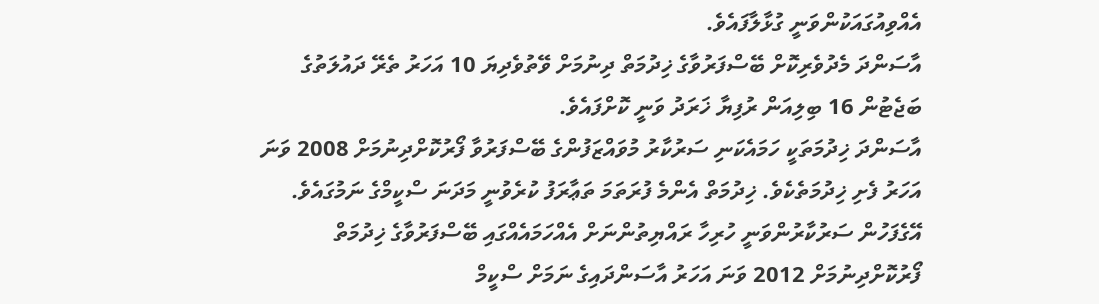އެއްވިއުގައަކުންވަނީ ގުޅާލާފައެވެ.
އާސަންދަ މެދުވެރިކޮށް ބޭސްފަރުވާގެ ޚިދުމަތް ދިނުމަށް ވޭތުވެދިޔަ 10 އަހަރު ތެރޭ ދައުލަތުގެ ބަޖެޓުން 16 ބިލިއަން ރުފިޔާ ޚަރަދު ވަނީ ކޮށްފައެވެ.
އާސަންދަ ޚިދުމަތަކީ ހަމައެކަނި ސަރުކާރު މުވައްޒަފުންގެ ބޭސްފަރުވާ ފޯރުކޮށްދިނުމަށް 2008 ވަނަ އަހަރު ފެށި ޚިދުމަތެކެވެ. ޚިދުމަތް އެންމެ ފުރަތަމަ ތަޢާރަފު ކުރެވުނީ މަދަނަ ސްކީމްގެ ނަމުގައެވެ. އޭގެފަހުން ސަރުކާރުންވަނީ ހުރިހާ ރައްޔިތުންނަށް އެއްހަމައެއްގައި ބޭސްފަރުވާގެ ޚިދުމަތް ފޯރުކޮށްދިނުމަށް 2012 ވަނަ އަހަރު އާސަންދައިގެ ނަމަށް ސްކީމް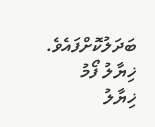ބަދަލުކޮށްފައެވެ.
ޚިޔާލު ފޯމު
ޚިޔާލު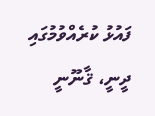ފައުޅު ކުރެއްވުމުގައި ދީނީ، ޤާނޫނީ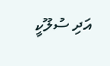އަދި ސުލޫކީ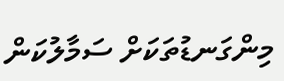މިންގަނޑުތަކަށް ސަމާލުކަން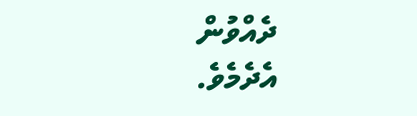ދެއްވުން އެދެމެވެ.